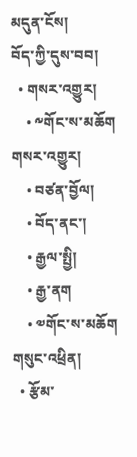མདུན་ངོས།
བོད་ཀྱི་དུས་བབ།
  • གསར་འགྱུར།
    • ༸གོང་ས་མཆོག གསར་འགྱུར།
    • བཙན་བྱོལ།
    • བོད་ནང་།
    • རྒྱལ་སྤྱི།
    • རྒྱ་ནག
    • ༧གོང་ས་མཆོག གསུང་འཕྲིན།
  • རྩོམ་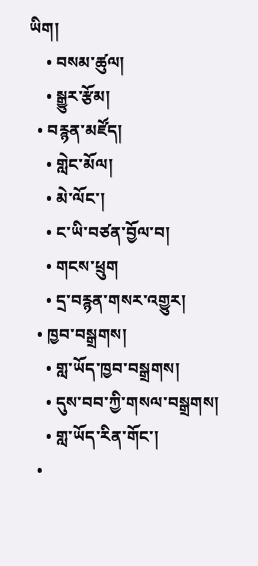ཡིག།
    • བསམ་ཚུལ།
    • སྒྱུར་རྩོམ།
  • བརྙན་མཛོད།
    • གླེང་མོལ།
    • མེ་ལོང་།
    • ང་ཡི་བཙན་བྱོལ་བ།
    • གངས་ཕྲུག
    • དྲ་བརྙན་གསར་འགྱུར།
  • ཁྱབ་བསྒྲགས།
    • གླ་ཡོད་ཁྱབ་བསྒྲགས།
    • དུས་བབ་ཀྱི་གསལ་བསྒྲགས།
    • གླ་ཡོད་རིན་གོང་།
  •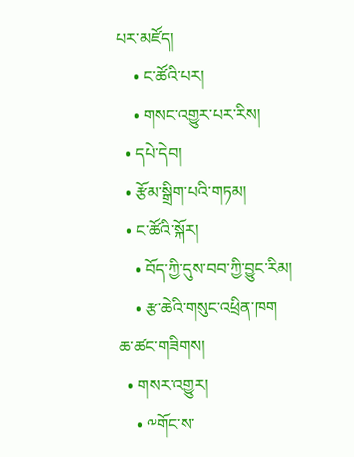པར་མཛོད།
    • ང་ཚོའི་པར།
    • གསང་འགྱུར་པར་རིས།
  • དཔེ་དེབ།
  • རྩོམ་སྒྲིག་པའི་གཏམ།
  • ང་ཚོའི་སྐོར།
    • བོད་ཀྱི་དུས་བབ་ཀྱི་བྱུང་རིམ།
    • རྩ་ཆེའི་གསུང་འཕྲིན་ཁག
ཆ་ཚང་གཟིགས།
  • གསར་འགྱུར།
    • ༸གོང་ས་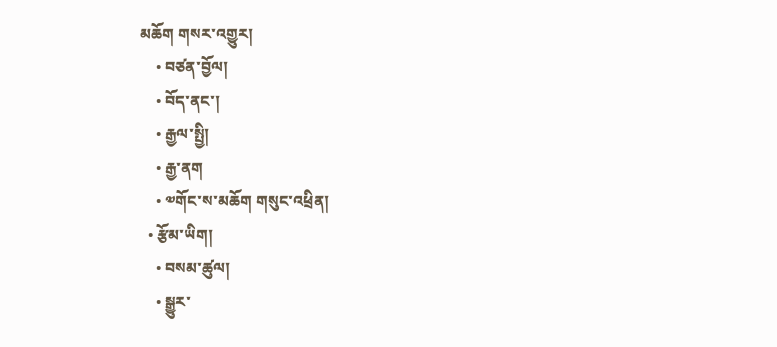མཆོག གསར་འགྱུར།
    • བཙན་བྱོལ།
    • བོད་ནང་།
    • རྒྱལ་སྤྱི།
    • རྒྱ་ནག
    • ༧གོང་ས་མཆོག གསུང་འཕྲིན།
  • རྩོམ་ཡིག།
    • བསམ་ཚུལ།
    • སྒྱུར་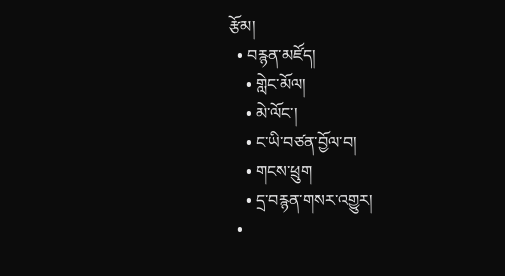རྩོམ།
  • བརྙན་མཛོད།
    • གླེང་མོལ།
    • མེ་ལོང་།
    • ང་ཡི་བཙན་བྱོལ་བ།
    • གངས་ཕྲུག
    • དྲ་བརྙན་གསར་འགྱུར།
  •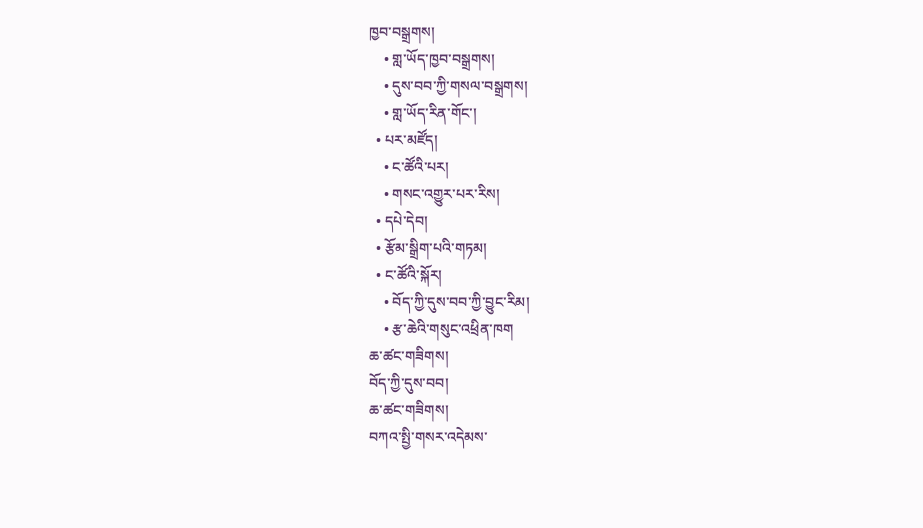ཁྱབ་བསྒྲགས།
    • གླ་ཡོད་ཁྱབ་བསྒྲགས།
    • དུས་བབ་ཀྱི་གསལ་བསྒྲགས།
    • གླ་ཡོད་རིན་གོང་།
  • པར་མཛོད།
    • ང་ཚོའི་པར།
    • གསང་འགྱུར་པར་རིས།
  • དཔེ་དེབ།
  • རྩོམ་སྒྲིག་པའི་གཏམ།
  • ང་ཚོའི་སྐོར།
    • བོད་ཀྱི་དུས་བབ་ཀྱི་བྱུང་རིམ།
    • རྩ་ཆེའི་གསུང་འཕྲིན་ཁག
ཆ་ཚང་གཟིགས།
བོད་ཀྱི་དུས་བབ།
ཆ་ཚང་གཟིགས།
བཀའ་སྤྱི་གསར་འདེམས་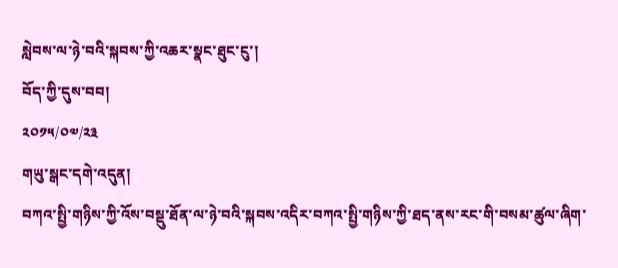སླེབས་ལ་ཉེ་བའི་སྐབས་ཀྱི་འཆར་སྣང་ཐུང་ངུ་།
བོད་ཀྱི་དུས་བབ།
༢༠༡༥/༠༧/༢༣
གཡུ་སྒང་དགེ་འདུན།
བཀའ་སྤྱི་གཉིས་ཀྱི་འོས་བསྡུ་ཐོན་ལ་ཉེ་བའི་སྐབས་འདིར་བཀའ་སྤྱི་གཉིས་ཀྱི་ཐད་ནས་རང་གི་བསམ་ཚུལ་ཞིག་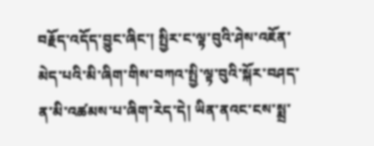བརྗོད་འདོད་བྱུང་ཞིང་། སྤྱིར་ང་ལྟ་བུའི་ཤེས་འཇོན་མེད་པའི་མི་ཞིག་གིས་བཀའ་སྤྱི་ལྟ་བུའི་སྐོར་བཤད་ན་མི་འཚམས་པ་ཞིག་རེད་དེ། ཡིན་ནའང་ངས་སྨྲ་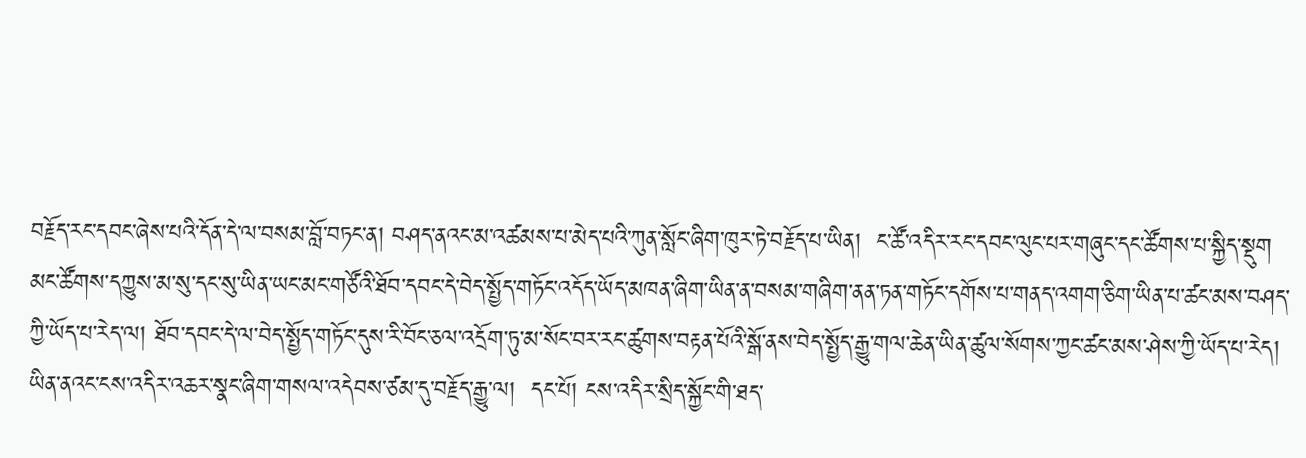བརྗོད་རང་དབང་ཞེས་པའི་དོན་དེ་ལ་བསམ་བློ་བཏང་ན། བཤད་ནའང་མ་འཚམས་པ་མེད་པའི་ཀུན་སློང་ཞིག་ཁུར་ཏེ་བརྗོད་པ་ཡིན།  ང་ཚོ་འདིར་རང་དབང་ལུང་པར་གཞུང་དང་ཚོགས་པ་སྐྱིད་སྡུག མང་ཚོགས་དཀྱུས་མ་སུ་དང་སུ་ཡིན་ཡང་མང་གཙོའི་ཐོབ་དབང་དེ་བེད་སྤྱོད་གཏོང་འདོད་ཡོད་མཁན་ཞིག་ཡིན་ན་བསམ་གཞིག་ནན་ཏན་གཏོང་དགོས་པ་གནད་འགག་ཅིག་ཡིན་པ་ཚང་མས་བཤད་ཀྱི་ཡོད་པ་རེད་ལ། ཐོབ་དབང་དེ་ལ་བེད་སྤྱོད་གཏོང་དུས་རི་བོང་ཅལ་འདྲོག་ཏུ་མ་སོང་བར་རང་ཚུགས་བརྟན་པོའི་སྒོ་ནས་བེད་སྤྱོད་རྒྱུ་གལ་ཆེན་ཡིན་ཚུལ་སོགས་ཀྱང་ཚང་མས་ཤེས་ཀྱི་ཡོད་པ་རེད།
ཡིན་ནའང་ངས་འདིར་འཆར་སྣང་ཞིག་གསལ་འདེབས་ཙམ་དུ་བརྗོད་རྒྱུ་ལ།  དང་པོ། ངས་འདིར་སྲིད་སྐྱོང་གི་ཐད་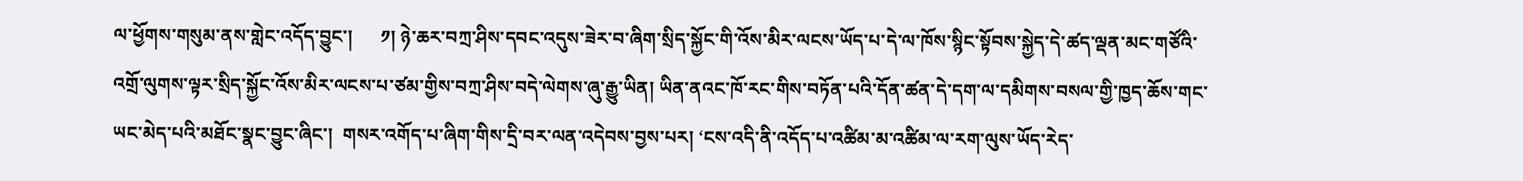ལ་ཕྱོགས་གསུམ་ནས་གླེང་འདོད་བྱུང་།      ༡། ཉེ་ཆར་བཀྲ་ཤིས་དབང་འདུས་ཟེར་བ་ཞིག་སྲིད་སྐྱོང་གི་འོས་མིར་ལངས་ཡོད་པ་དེ་ལ་ཁོས་སྙིང་སྟོབས་སྐྱེད་དེ་ཚད་ལྡན་མང་གཙོའི་འགྲོ་ལུགས་ལྟར་སྲིད་སྐྱོང་འོས་མིར་ལངས་པ་ཙམ་གྱིས་བཀྲ་ཤིས་བདེ་ལེགས་ཞུ་རྒྱུ་ཡིན། ཡིན་ནའང་ཁོ་རང་གིས་བཏོན་པའི་དོན་ཚན་དེ་དག་ལ་དམིགས་བསལ་གྱི་ཁྱད་ཆོས་གང་ཡང་མེད་པའི་མཐོང་སྣང་བྱུང་ཞིང་།  གསར་འགོད་པ་ཞིག་གིས་དྲི་བར་ལན་འདེབས་བྱས་པར། ‘ངས་འདི་ནི་འདོད་པ་འཚིམ་མ་འཚིམ་ལ་རག་ལུས་ཡོད་རེད་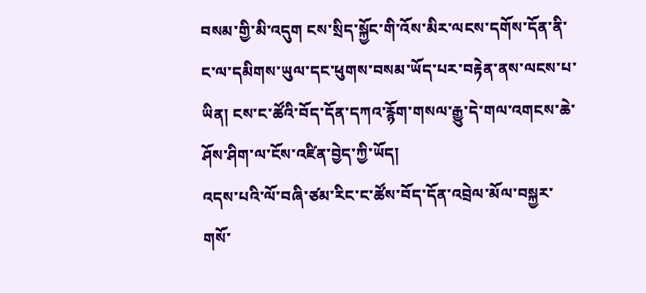བསམ་གྱི་མི་འདུག ངས་སྲིད་སྐྱོང་གི་འོས་མིར་ལངས་དགོས་དོན་ནི་ང་ལ་དམིགས་ཡུལ་དང་ཕུགས་བསམ་ཡོད་པར་བརྟེན་ནས་ལངས་པ་ཡིན། ངས་ང་ཚོའི་བོད་དོན་དཀའ་རྙོག་གསལ་རྒྱུ་དེ་གལ་འགངས་ཆེ་ཤོས་ཤིག་ལ་ངོས་འཛིན་བྱེད་ཀྱི་ཡོད།
འདས་པའི་ལོ་བཞི་ཙམ་རིང་ང་ཚོས་བོད་དོན་འབྲེལ་མོལ་བསྐྱར་གསོ་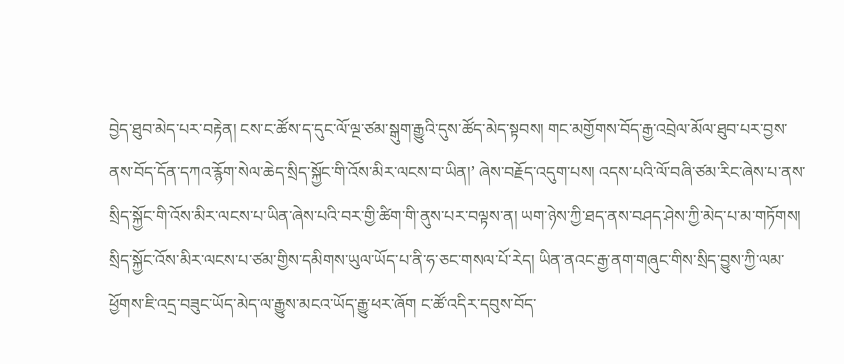བྱེད་ཐུབ་མེད་པར་བརྟེན། ངས་ང་ཚོས་ད་དུང་ལོ་ལྔ་ཙམ་སྒུག་རྒྱུའི་དུས་ཚོད་མེད་སྟབས། གང་མགྱོགས་བོད་རྒྱ་འབྲེལ་མོལ་ཐུབ་པར་བྱས་ནས་བོད་དོན་དཀའ་རྙོག་སེལ་ཆེད་སྲིད་སྐྱོང་གི་འོས་མིར་ལངས་བ་ཡིན།’ ཞེས་བརྗོད་འདུག་པས། འདས་པའི་ལོ་བཞི་ཙམ་རིང་ཞེས་པ་ནས་སྲིད་སྐྱོང་གི་འོས་མིར་ལངས་པ་ཡིན་ཞེས་པའི་བར་གྱི་ཚིག་གི་ནུས་པར་བལྟས་ན། ཡག་ཉེས་ཀྱི་ཐད་ནས་བཤད་ཤེས་ཀྱི་མེད་པ་མ་གཏོགས། སྲིད་སྐྱོང་འོས་མིར་ལངས་པ་ཙམ་གྱིས་དམིགས་ཡུལ་ཡོད་པ་ནི་ཧ་ཅང་གསལ་པོ་རེད། ཡིན་ནའང་རྒྱ་ནག་གཞུང་གིས་སྲིད་བྱུས་ཀྱི་ལམ་ཕྱོགས་ཇི་འདྲ་བཟུང་ཡོད་མེད་ལ་རྒྱུས་མངའ་ཡོད་རྒྱུ་ཕར་ཞོག ང་ཚོ་འདིར་དབུས་བོད་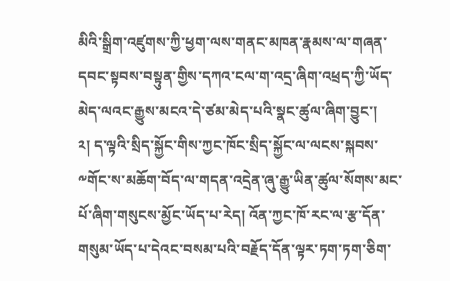མིའི་སྒྲིག་འཛུགས་ཀྱི་ཕྱག་ལས་གནང་མཁན་རྣམས་ལ་གཞན་དབང་སྟབས་བསྟུན་གྱིས་དཀའ་ངལ་ག་འདྲ་ཞིག་འཕྲད་ཀྱི་ཡོད་མེད་ལའང་རྒྱུས་མངའ་དེ་ཙམ་མེད་པའི་སྣང་ཚུལ་ཞིག་བྱུང་།
༢། ད་ལྟའི་སྲིད་སྐྱོང་གིས་ཀྱང་ཁོང་སྲིད་སྐྱོང་ལ་ལངས་སྐབས་༸གོང་ས་མཆོག་བོད་ལ་གདན་འདྲེན་ཞུ་རྒྱུ་ཡིན་ཚུལ་སོགས་མང་པོ་ཞིག་གསུངས་མྱོང་ཡོད་པ་རེད། འོན་ཀྱང་ཁོ་རང་ལ་རྩ་དོན་གསུམ་ཡོད་པ་དེའང་བསམ་པའི་བརྗོད་དོན་ལྟར་ཏག་ཏག་ཅིག་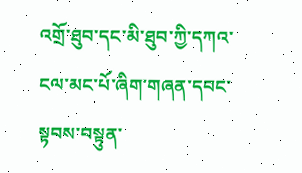འགྲོ་ཐུབ་དང་མི་ཐུབ་ཀྱི་དཀའ་ངལ་མང་པོ་ཞིག་གཞན་དབང་སྟབས་བསྟུན་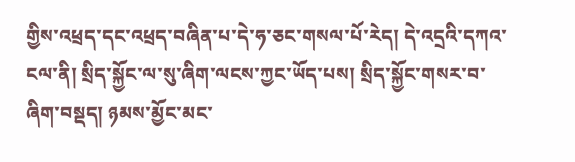གྱིས་འཕྲད་དང་འཕྲད་བཞིན་པ་དེ་ཧ་ཅང་གསལ་པོ་རེད། དེ་འདྲའི་དཀའ་ངལ་ནི། སྲིད་སྐྱོང་ལ་སུ་ཞིག་ལངས་ཀྱང་ཡོད་པས། སྲིད་སྐྱོང་གསར་བ་ཞིག་བསྡད། ཉམས་མྱོང་མང་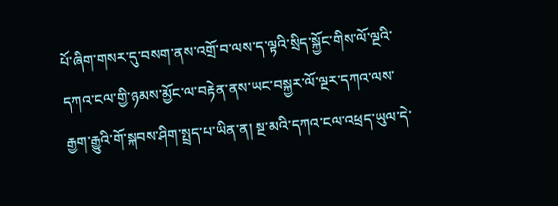པོ་ཞིག་གསར་དུ་བསག་ནས་འགྲོ་བ་ལས་ད་ལྟའི་སྲིད་སྐྱོང་གིས་ལོ་ལྔའི་དཀའ་ངལ་གྱི་ཉམས་མྱོང་ལ་བརྟེན་ནས་ཡང་བསྐྱར་ལོ་ལྔར་དཀའ་ལས་རྒྱག་རྒྱུའི་གོ་སྐབས་ཤིག་སྤྲད་པ་ཡིན་ན། སྔ་མའི་དཀའ་ངལ་འཕྲད་ཡུལ་དེ་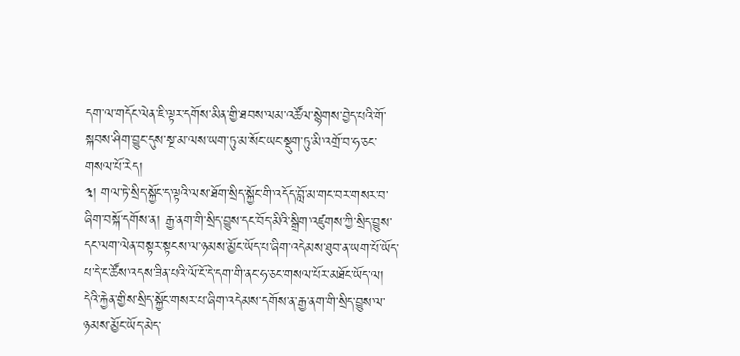དག་ལ་གདོང་ལེན་ཇི་ལྟར་དགོས་མིན་གྱི་ཐབས་ལམ་འཚོལ་སྙེགས་བྱེད་པའི་གོ་སྐབས་ཤིག་བྱུང་དུས་སྔ་མ་ལས་ཡག་ཏུ་མ་སོང་ཡང་སྡུག་ཏུ་མི་འགྲོ་བ་ཧ་ཅང་གསལ་པོ་རེད།
༣། གལ་ཏེ་སྲིད་སྐྱོང་ད་ལྟའི་ལས་ཐོག་སྲིད་སྐྱོང་གི་འདོད་བློ་མ་གང་བར་གསར་བ་ཞིག་བསྐོ་དགོས་ན། རྒྱ་ནག་གི་སྲིད་བྱུས་དང་བོད་མིའི་སྒྲིག་འཛུགས་ཀྱི་སྲིད་བྱུས་དང་ལག་ལེན་བསྟར་སྟངས་ལ་ཉམས་མྱོང་ཡོད་པ་ཞིག་འདེམས་ཐུབ་ན་ཡག་པོ་ཡོད་པ་དེ་ང་ཚོས་འདས་ཟིན་པའི་ལོ་ངོ་དེ་དག་གི་ནང་ཧ་ཅང་གསལ་པོར་མཐོང་ཡོད་ལ། དེའི་རྐྱེན་གྱིས་སྲིད་སྐྱོང་གསར་པ་ཞིག་འདེམས་དགོས་ན་རྒྱ་ནག་གི་སྲིད་བྱུས་ལ་ཉམས་མྱོང་ཡོད་མེད་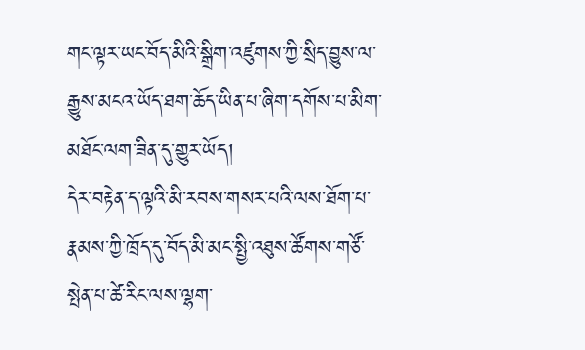གང་ལྟར་ཡང་བོད་མིའི་སྒྲིག་འཛུགས་ཀྱི་སྲིད་བྱུས་ལ་རྒྱུས་མངའ་ཡོད་ཐག་ཆོད་ཡིན་པ་ཞིག་དགོས་པ་མིག་མཐོང་ལག་ཟིན་དུ་གྱུར་ཡོད།
དེར་བརྟེན་ད་ལྟའི་མི་རབས་གསར་པའི་ལས་ཐོག་པ་རྣམས་ཀྱི་ཁྲོད་དུ་བོད་མི་མང་སྤྱི་འཐུས་ཚོགས་གཙོ་སྤེན་པ་ཚེ་རིང་ལས་ལྷག་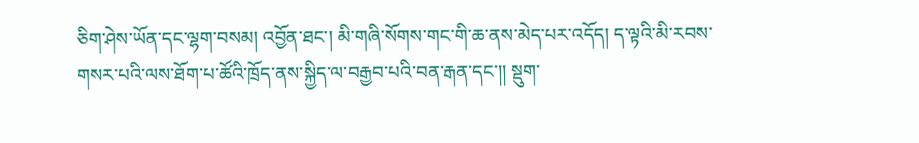ཅིག་ཤེས་ཡོན་དང་ལྷག་བསམ། འབྱོན་ཐང་། མི་གཞི་སོགས་གང་གི་ཆ་ནས་མེད་པར་འདོད། ད་ལྟའི་མི་རབས་གསར་པའི་ལས་ཐོག་པ་ཚོའི་ཁྲོད་ནས་སྐྱིད་ལ་བརྒྱབ་པའི་བན་རྒན་དང་།། སྡུག་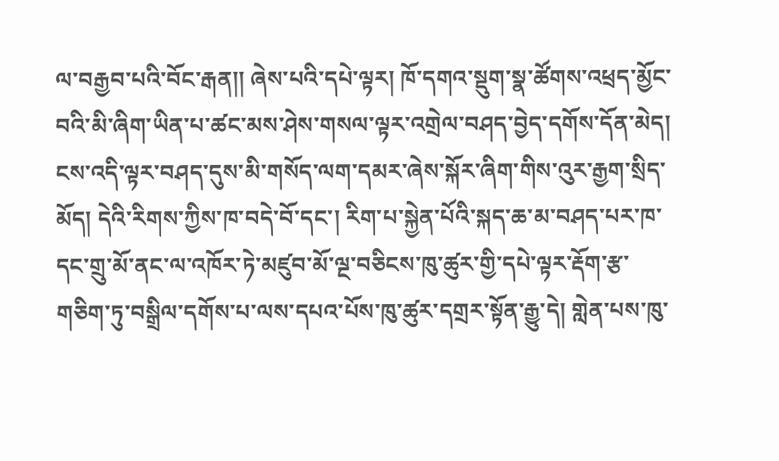ལ་བརྒྱབ་པའི་བོང་རྒན།། ཞེས་པའི་དཔེ་ལྟར། ཁོ་དགའ་སྡུག་སྣ་ཚོགས་འཕྲད་མྱོང་བའི་མི་ཞིག་ཡིན་པ་ཚང་མས་ཤེས་གསལ་ལྟར་འགྲེལ་བཤད་བྱེད་དགོས་དོན་མེད། ངས་འདི་ལྟར་བཤད་དུས་མི་གསོད་ལག་དམར་ཞེས་སྐོར་ཞིག་གིས་འུར་རྒྱག་སྲིད་མོད། དེའི་རིགས་ཀྱིས་ཁ་བདེ་བོ་དང་། རིག་པ་སྐྱེན་པོའི་སྐད་ཆ་མ་བཤད་པར་ཁ་དང་གྲུ་མོ་ནང་ལ་འཁོར་ཏེ་མཛུབ་མོ་ལྔ་བཅིངས་ཁུ་ཚུར་གྱི་དཔེ་ལྟར་རྡོག་རྩ་གཅིག་ཏུ་བསྒྲིལ་དགོས་པ་ལས་དཔའ་པོས་ཁུ་ཚུར་དགྲར་སྟོན་རྒྱུ་དེ། གླེན་པས་ཁུ་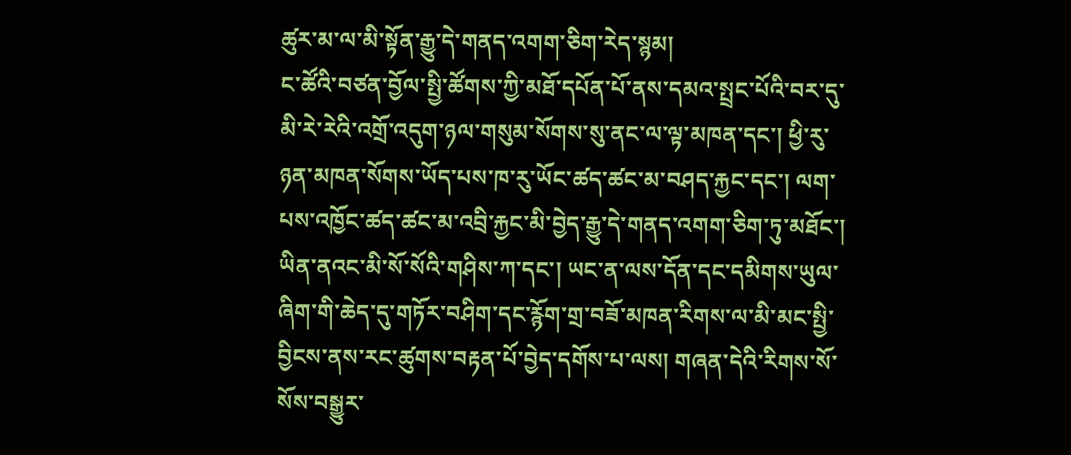ཚུར་མ་ལ་མི་སྟོན་རྒྱུ་དེ་གནད་འགག་ཅིག་རེད་སྙམ།
ང་ཚོའི་བཙན་བྱོལ་སྤྱི་ཚོགས་ཀྱི་མཐོ་དཔོན་པོ་ནས་དམའ་སྤྲང་པོའི་བར་དུ་མི་རེ་རེའི་འགྲོ་འདུག་ཉལ་གསུམ་སོགས་སུ་ནང་ལ་ལྟ་མཁན་དང་། ཕྱི་རུ་ཉན་མཁན་སོགས་ཡོད་པས་ཁ་རུ་ཡོང་ཚད་ཚང་མ་བཤད་རྐྱང་དང་། ལག་པས་འཁྱོང་ཚད་ཚང་མ་འབྲི་རྐྱང་མི་བྱེད་རྒྱུ་དེ་གནད་འགག་ཅིག་ཏུ་མཐོང་། ཡིན་ནའང་མི་སོ་སོའི་གཤིས་ཀ་དང་། ཡང་ན་ལས་དོན་དང་དམིགས་ཡུལ་ཞིག་གི་ཆེད་དུ་གཏོར་བཤིག་དང་རྙོག་གྲ་བཟོ་མཁན་རིགས་ལ་མི་མང་སྤྱི་བྱིངས་ནས་རང་ཚུགས་བརྟན་པོ་བྱེད་དགོས་པ་ལས། གཞན་དེའི་རིགས་སོ་སོས་བསྒྱུར་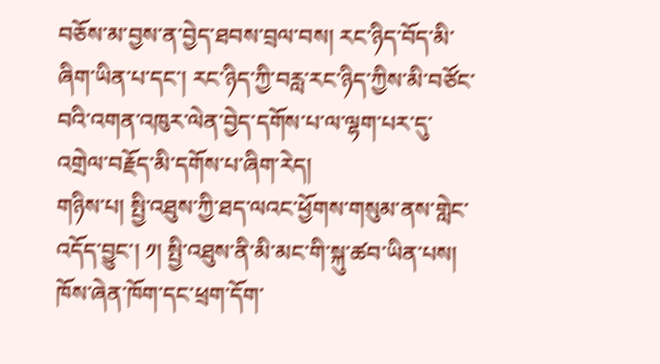བཅོས་མ་བྱས་ན་བྱེད་ཐབས་བྲལ་བས། རང་ཉིད་བོད་མི་ཞིག་ཡིན་པ་དང་། རང་ཉིད་ཀྱི་བརླ་རང་ཉིད་ཀྱིས་མི་བཙོང་བའི་འགན་འཁུར་ལེན་བྱེད་དགོས་པ་ལ་ལྷག་པར་དུ་འགྲེལ་བརྗོད་མི་དགོས་པ་ཞིག་རེད།
གཉིས་པ། སྤྱི་འཐུས་ཀྱི་ཐད་ལའང་ཕྱོགས་གསུམ་ནས་གླེང་འདོད་བྱུང་། ༡། སྤྱི་འཐུས་ནི་མི་མང་གི་སྐུ་ཚབ་ཡིན་པས། ཁོས་ཞེན་ཁོག་དང་ཕྲག་དོག་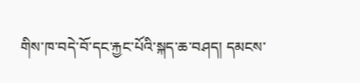གིས་ཁ་བདེ་བོ་དང་རྐྱང་པོའི་སྐད་ཆ་བཤད། དམངས་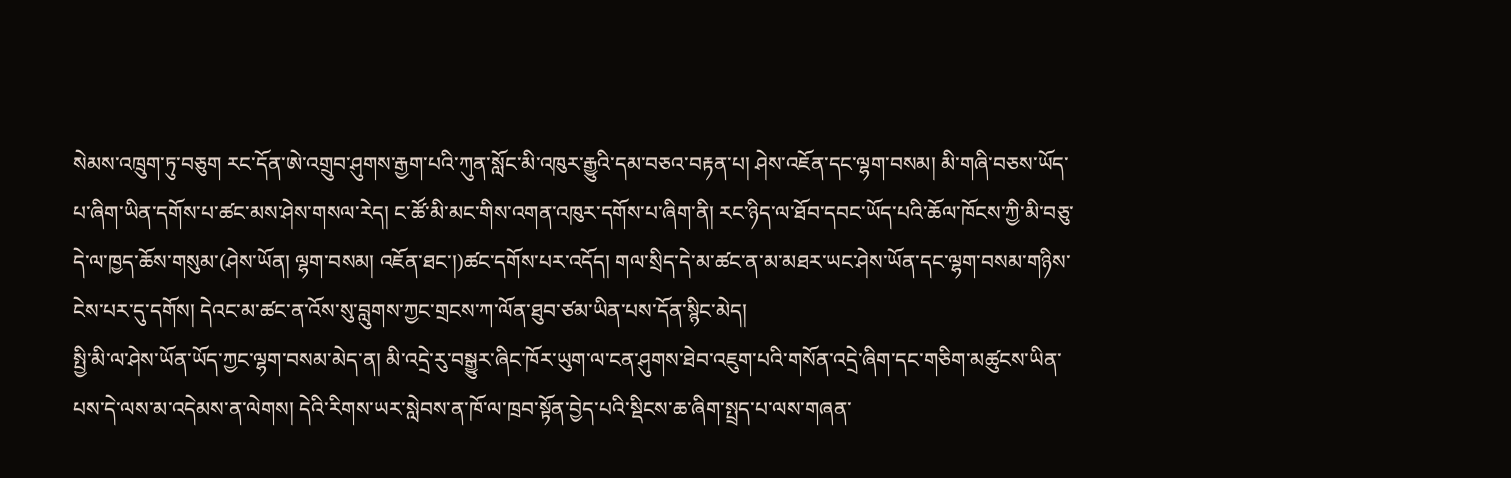སེམས་འཁྲུག་ཏུ་བཅུག རང་དོན་ཨེ་འགྲུབ་ཤུགས་རྒྱག་པའི་ཀུན་སློང་མི་འཁུར་རྒྱུའི་དམ་བཅའ་བརྟན་པ། ཤེས་འཇོན་དང་ལྷག་བསམ། མི་གཞི་བཅས་ཡོད་པ་ཞིག་ཡིན་དགོས་པ་ཚང་མས་ཤེས་གསལ་རེད། ང་ཚོ་མི་མང་གིས་འགན་འཁུར་དགོས་པ་ཞིག་ནི། རང་ཉིད་ལ་ཐོབ་དབང་ཡོད་པའི་ཆོལ་ཁོངས་ཀྱི་མི་བཅུ་དེ་ལ་ཁྱད་ཆོས་གསུམ་(ཤེས་ཡོན། ལྷག་བསམ། འཇོན་ཐང་།)ཚང་དགོས་པར་འདོད། གལ་སྲིད་དེ་མ་ཚང་ན་མ་མཐར་ཡང་ཤེས་ཡོན་དང་ལྷག་བསམ་གཉིས་ངེས་པར་དུ་དགོས། དེའང་མ་ཚང་ན་འོས་སུ་བླུགས་ཀྱང་གྲངས་ཀ་ལོན་ཐུབ་ཙམ་ཡིན་པས་དོན་སྙིང་མེད།
སྤྱི་མི་ལ་ཤེས་ཡོན་ཡོད་ཀྱང་ལྷག་བསམ་མེད་ན། མི་འདྲེ་རུ་བསྒྱུར་ཞིང་ཁོར་ཡུག་ལ་ངན་ཤུགས་ཐེབ་འཇུག་པའི་གསོན་འདྲེ་ཞིག་དང་གཅིག་མཚུངས་ཡིན་པས་དེ་ལས་མ་འདེམས་ན་ལེགས། དེའི་རིགས་ཡར་སླེབས་ན་ཁོ་ལ་ཁྲབ་སྟོན་བྱེད་པའི་སྡིངས་ཆ་ཞིག་སྤྲད་པ་ལས་གཞན་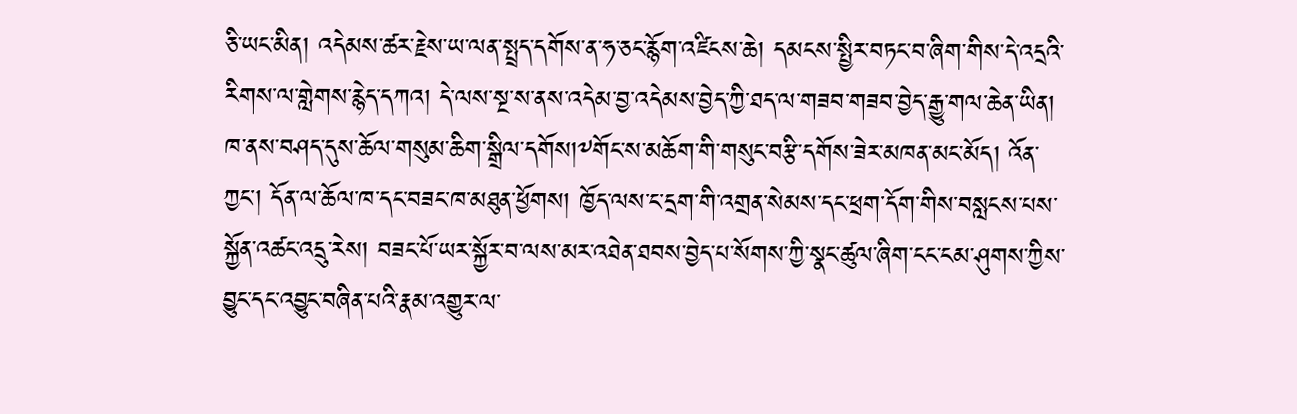ཅི་ཡང་མིན། འདེམས་ཚར་རྗེས་ཡ་ལན་སྤྲད་དགོས་ན་ཧ་ཅང་རྙོག་འཛིངས་ཆེ། དམངས་སྤྱིར་བཏང་བ་ཞིག་གིས་དེ་འདྲའི་རིགས་ལ་གླེགས་རྙེད་དཀའ། དེ་ལས་སྔ་ས་ནས་འདེམ་བྱ་འདེམས་བྱེད་ཀྱི་ཐད་ལ་གཟབ་གཟབ་བྱེད་རྒྱུ་གལ་ཆེན་ཡིན། ཁ་ནས་བཤད་དུས་ཆོལ་གསུམ་ཆིག་སྒྲིལ་དགོས།༸གོང་ས་མཆོག་གི་གསུང་བརྩི་དགོས་ཟེར་མཁན་མང་མོད། འོན་ཀྱང་། དོན་ལ་ཆོལ་ཁ་དང་བཟང་ཁ་མཐུན་ཕྱོགས། ཁྱོད་ལས་ང་དྲག་གི་འགྲན་སེམས་དང་ཕྲག་དོག་གིས་བསླངས་པས་སྐྱོན་འཚང་འདྲུ་རེས། བཟང་པོ་ཡར་སྐྱོར་བ་ལས་མར་འཐེན་ཐབས་བྱེད་པ་སོགས་ཀྱི་སྣང་ཚུལ་ཞིག་ངང་ངམ་ཤུགས་ཀྱིས་བྱུང་དང་འབྱུང་བཞིན་པའི་རྣམ་འགྱུར་ལ་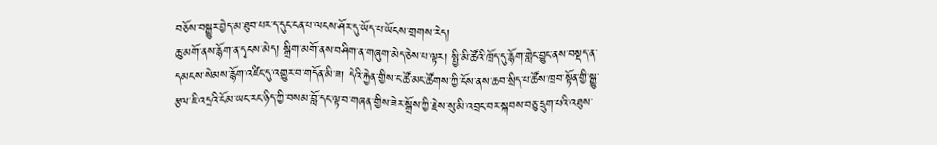བཅོས་བསྒྱུར་བྱེད་མ་ཐུབ་པར་ད་དུང་ངན་པ་ལངས་ཤོར་དུ་ཡོད་པ་ཡོངས་གྲགས་རེད།
ཆུ་མགོ་ནས་རྙོག་ན་དྭངས་མེད། སྒྲིག་མགོ་ནས་བཤིག་ན་གཞུག་མེད་ཅེས་པ་ལྟར། སྤྱི་མི་ཚོའི་ཁྲོད་དུ་རྙོག་གླེང་བྱུང་ནས་བསྡད་ན་དམངས་སེམས་རྙོག་འཛིང་དུ་འགྱུར་བ་གདོན་མི་ཟ། དེའི་རྐྱེན་གྱིས་ང་ཚོ་མང་ཚོགས་ཀྱི་ངོས་ནས་ཆབ་སྲིད་པ་ཚོས་ཁྲབ་སྟོན་གྱི་སྒྱུ་རྩལ་ཇི་འདྲའི་ངོམ་ཡང་རང་ཉིད་ཀྱི་བསམ་བློ་དང་ལྟ་བ་གཞན་གྱིས་ཟེར་སྒྲོས་ཀྱི་རྗེས་སུ་མི་འབྲང་བར་སྐབས་བཅུ་དྲུག་པའི་འཐུས་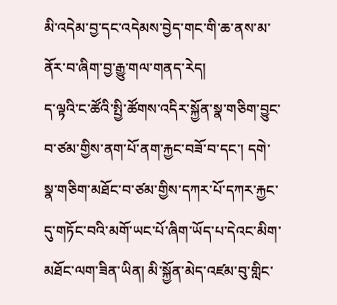མི་འདེམ་བྱ་དང་འདེམས་བྱེད་གང་གི་ཆ་ནས་མ་ནོར་བ་ཞིག་བྱ་རྒྱུ་གལ་གནད་རེད།
ད་ལྟའི་ང་ཚོའི་སྤྱི་ཚོགས་འདིར་སྐྱོན་སྣ་གཅིག་བྱུང་བ་ཙམ་གྱིས་ནག་པོ་ནག་རྐྱང་བཟོ་བ་དང་། དགེ་སྣ་གཅིག་མཐོང་བ་ཙམ་གྱིས་དཀར་པོ་དཀར་རྐྱང་དུ་གཏོང་བའི་མགོ་ཡང་པོ་ཞིག་ཡོད་པ་དེའང་མིག་མཐོང་ལག་ཟིན་ཡིན། མི་སྐྱོན་མེད་འཛམ་བུ་གླིང་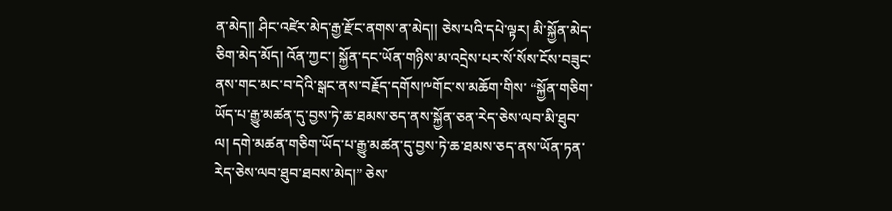ན་མེད།། ཤིང་འཛེར་མེད་རྒྱ་རྫོང་ནགས་ན་མེད།། ཅེས་པའི་དཔེ་ལྟར། མི་སྐྱོན་མེད་ཅིག་མེད་མོད། འོན་ཀྱང་། སྐྱོན་དང་ཡོན་གཉིས་མ་འདྲེས་པར་སོ་སོས་ངོས་བཟུང་ནས་གང་མང་བ་དེའི་སྒང་ནས་བརྗོད་དགོས།༸གོང་ས་མཆོག་གིས་ “སྐྱོན་གཅིག་ཡོད་པ་རྒྱུ་མཚན་དུ་བྱས་ཏེ་ཆ་ཐམས་ཅད་ནས་སྐྱོན་ཅན་རེད་ཅེས་ལབ་མི་ཐུབ་ལ། དགེ་མཚན་གཅིག་ཡོད་པ་རྒྱུ་མཚན་དུ་བྱས་ཏེ་ཆ་ཐམས་ཅད་ནས་ཡོན་ཏན་རེད་ཅེས་ལབ་ཐུབ་ཐབས་མེད།” ཅེས་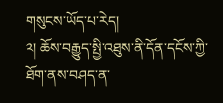གསུངས་ཡོད་པ་རེད།
༢། ཆོས་བརྒྱུད་སྤྱི་འཐུས་ནི་དོན་དངོས་ཀྱི་ཐོག་ནས་བཤད་ན་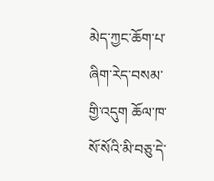མེད་ཀྱང་ཆོག་པ་ཞིག་རེད་བསམ་གྱི་འདུག ཆོལ་ཁ་སོ་སོའི་མི་བཅུ་དེ་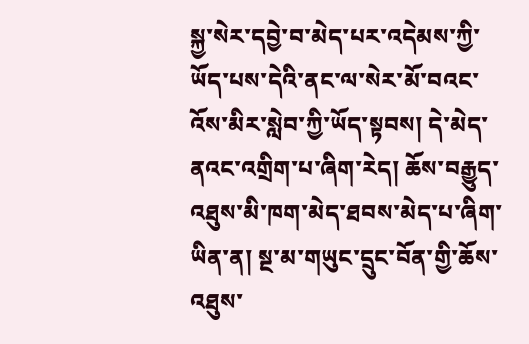སྐྱ་སེར་དབྱེ་བ་མེད་པར་འདེམས་ཀྱི་ཡོད་པས་དེའི་ནང་ལ་སེར་མོ་བའང་འོས་མིར་སླེབ་ཀྱི་ཡོད་སྟབས། དེ་མེད་ནའང་འགྲིག་པ་ཞིག་རེད། ཆོས་བརྒྱུད་འཐུས་མི་ཁག་མེད་ཐབས་མེད་པ་ཞིག་ཡིན་ན། སྔ་མ་གཡུང་དྲུང་བོན་གྱི་ཆོས་འཐུས་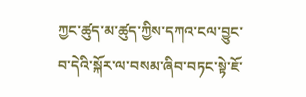ཀྱང་ཚུད་མ་ཚུད་ཀྱིས་དཀའ་ངལ་བྱུང་བ་དེའི་སྐོར་ལ་བསམ་ཞིབ་བཏང་སྟེ་ཇོ་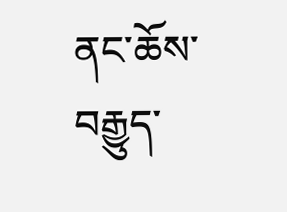ནང་ཆོས་བརྒྱུད་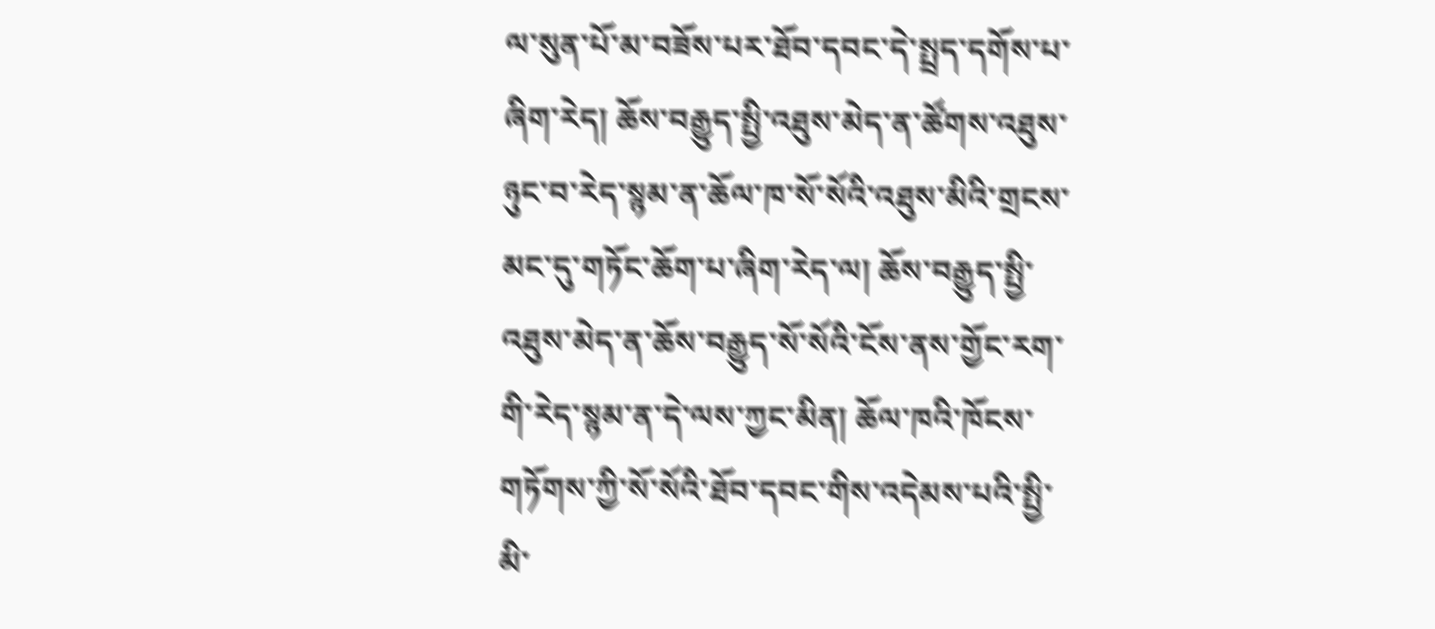ལ་སུན་པོ་མ་བཟོས་པར་ཐོབ་དབང་དེ་སྤྲད་དགོས་པ་ཞིག་རེད། ཆོས་བརྒྱུད་སྤྱི་འཐུས་མེད་ན་ཚོགས་འཐུས་ཉུང་བ་རེད་སྙམ་ན་ཆོལ་ཁ་སོ་སོའི་འཐུས་མིའི་གྲངས་མང་དུ་གཏོང་ཆོག་པ་ཞིག་རེད་ལ། ཆོས་བརྒྱུད་སྤྱི་འཐུས་མེད་ན་ཆོས་བརྒྱུད་སོ་སོའི་ངོས་ནས་གྱོང་རག་གི་རེད་སྙམ་ན་དེ་ལས་ཀྱང་མིན། ཆོལ་ཁའི་ཁོངས་གཏོགས་ཀྱི་སོ་སོའི་ཐོབ་དབང་གིས་འདེམས་པའི་སྤྱི་མི་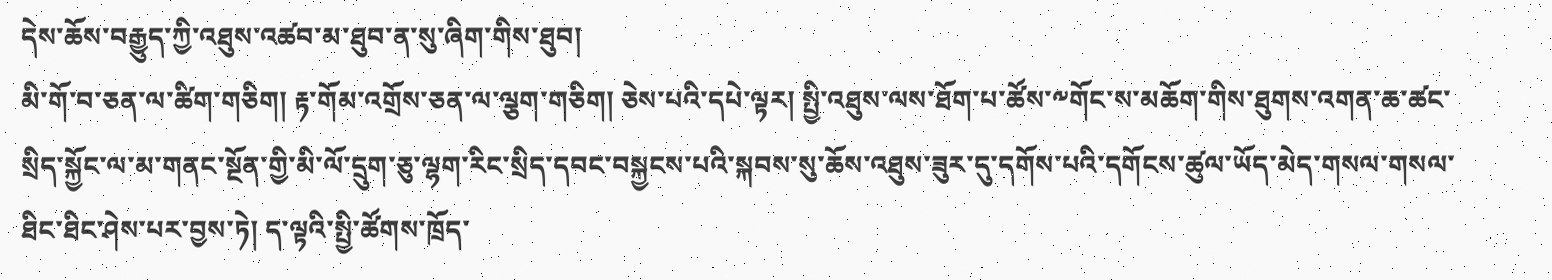དེས་ཆོས་བརྒྱུད་ཀྱི་འཐུས་འཚབ་མ་ཐུབ་ན་སུ་ཞིག་གིས་ཐུབ།
མི་གོ་བ་ཅན་ལ་ཚིག་གཅིག། རྟ་གོམ་འགྲོས་ཅན་ལ་ལྕག་གཅིག། ཅེས་པའི་དཔེ་ལྟར། སྤྱི་འཐུས་ལས་ཐོག་པ་ཚོས་༸གོང་ས་མཆོག་གིས་ཐུགས་འགན་ཆ་ཚང་སྲིད་སྐྱོང་ལ་མ་གནང་སྔོན་གྱི་མི་ལོ་དྲུག་ཅུ་ལྷག་རིང་སྲིད་དབང་བསྐྱངས་པའི་སྐབས་སུ་ཆོས་འཐུས་ཟུར་དུ་དགོས་པའི་དགོངས་ཚུལ་ཡོད་མེད་གསལ་གསལ་ཐིང་ཐིང་ཤེས་པར་བྱས་ཏེ། ད་ལྟའི་སྤྱི་ཚོགས་ཁྲོད་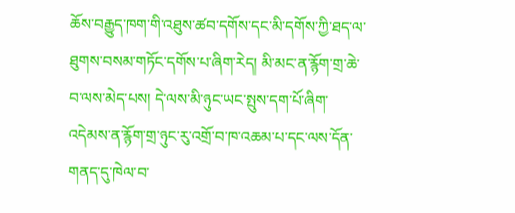ཆོས་བརྒྱུད་ཁག་གི་འཐུས་ཚབ་དགོས་དང་མི་དགོས་ཀྱི་ཐད་ལ་ཐུགས་བསམ་གཏོང་དགོས་པ་ཞིག་རེད། མི་མང་ན་རྙོག་གྲ་ཆེ་བ་ལས་མེད་པས། དེ་ལས་མི་ཉུང་ཡང་སྤུས་དག་པོ་ཞིག་འདེམས་ན་རྙོག་གྲ་ཉུང་རུ་འགྲོ་བ་ཁ་འཆམ་པ་དང་ལས་དོན་གནད་དུ་ཁེལ་བ་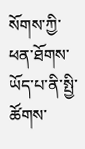སོགས་ཀྱི་ཕན་ཐོགས་ཡོད་པ་ནི་སྤྱི་ཚོགས་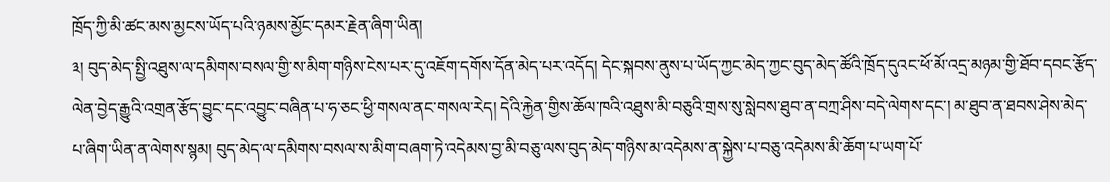ཁྲོད་ཀྱི་མི་ཚང་མས་མྱངས་ཡོད་པའི་ཉམས་མྱོང་དམར་རྗེན་ཞིག་ཡིན།
༣། བུད་མེད་སྤྱི་འཐུས་ལ་དམིགས་བསལ་གྱི་ས་མིག་གཉིས་ངེས་པར་དུ་འཇོག་དགོས་དོན་མེད་པར་འདོད། དེང་སྐབས་ནུས་པ་ཡོད་ཀྱང་མེད་ཀྱང་བུད་མེད་ཚོའི་ཁྲོད་དུའང་ཕོ་མོ་འདྲ་མཉམ་གྱི་ཐོབ་དབང་རྩོད་ལེན་བྱེད་རྒྱུའི་འགྲན་རྩོད་བྱུང་དང་འབྱུང་བཞིན་པ་ཧ་ཅང་ཕྱི་གསལ་ནང་གསལ་རེད། དེའི་རྐྱེན་གྱིས་ཆོལ་ཁའི་འཐུས་མི་བཅུའི་གྲས་སུ་སླེབས་ཐུབ་ན་བཀྲ་ཤིས་བདེ་ལེགས་དང་། མ་ཐུབ་ན་ཐབས་ཤེས་མེད་པ་ཞིག་ཡིན་ན་ལེགས་སྙམ། བུད་མེད་ལ་དམིགས་བསལ་ས་མིག་བཞག་ཏེ་འདེམས་བྱ་མི་བཅུ་ལས་བུད་མེད་གཉིས་མ་འདེམས་ན་སྐྱེས་པ་བཅུ་འདེམས་མི་ཆོག་པ་ཡག་པོ་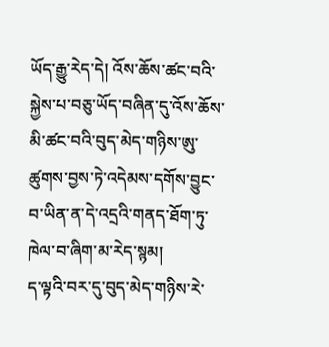ཡོད་རྒྱུ་རེད་དེ། འོས་ཆོས་ཚང་བའི་སྐྱེས་པ་བཅུ་ཡོད་བཞིན་དུ་འོས་ཆོས་མི་ཚང་བའི་བུད་མེད་གཉིས་ཨུ་ཚུགས་བྱས་ཏེ་འདེམས་དགོས་བྱུང་བ་ཡིན་ན་དེ་འདྲའི་གནད་ཐོག་ཏུ་ཁེལ་བ་ཞིག་མ་རེད་སྙམ།
ད་ལྟའི་བར་དུ་བུད་མེད་གཉིས་རེ་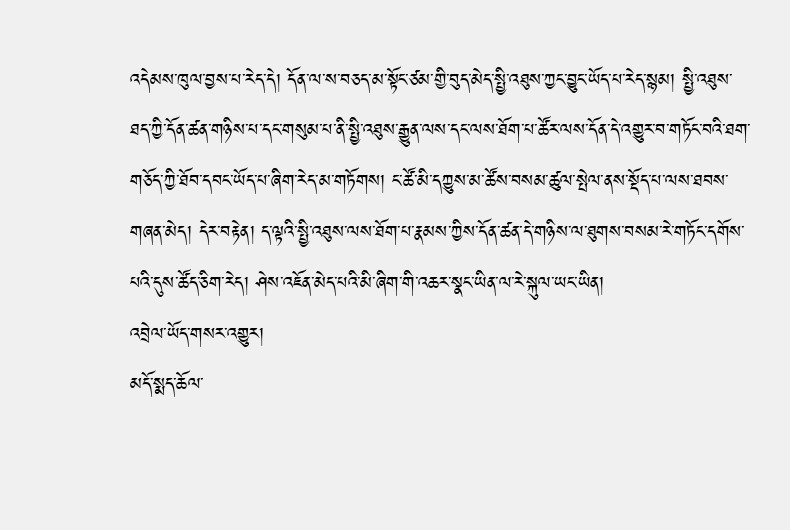འདེམས་ཁུལ་བྱས་པ་རེད་དེ། དོན་ལ་ས་བཅད་མ་སྟོང་ཙམ་གྱི་བུད་མེད་སྤྱི་འཐུས་ཀྱང་བྱུང་ཡོད་པ་རེད་སྙམ། སྤྱི་འཐུས་ཐད་ཀྱི་དོན་ཚན་གཉིས་པ་དང་གསུམ་པ་ནི་སྤྱི་འཐུས་རྒྱུན་ལས་དང་ལས་ཐོག་པ་ཚོར་ལས་དོན་དེ་འགྱུར་བ་གཏོང་བའི་ཐག་གཅོད་ཀྱི་ཐོབ་དབང་ཡོད་པ་ཞིག་རེད་མ་གཏོགས། ང་ཚོ་མི་དཀྱུས་མ་ཚོས་བསམ་ཚུལ་སྤེལ་ནས་སྡོད་པ་ལས་ཐབས་གཞན་མེད། དེར་བརྟེན། ད་ལྟའི་སྤྱི་འཐུས་ལས་ཐོག་པ་རྣམས་ཀྱིས་དོན་ཚན་དེ་གཉིས་ལ་ཐུགས་བསམ་རེ་གཏོང་དགོས་པའི་དུས་ཚོད་ཅིག་རེད། ཤེས་འཇོན་མེད་པའི་མི་ཞིག་གི་འཆར་སྣང་ཡིན་ལ་རེ་སྐུལ་ཡང་ཡིན།
འབྲེལ་ཡོད་གསར་འགྱུར།
མདོ་སྨད་ཆོལ་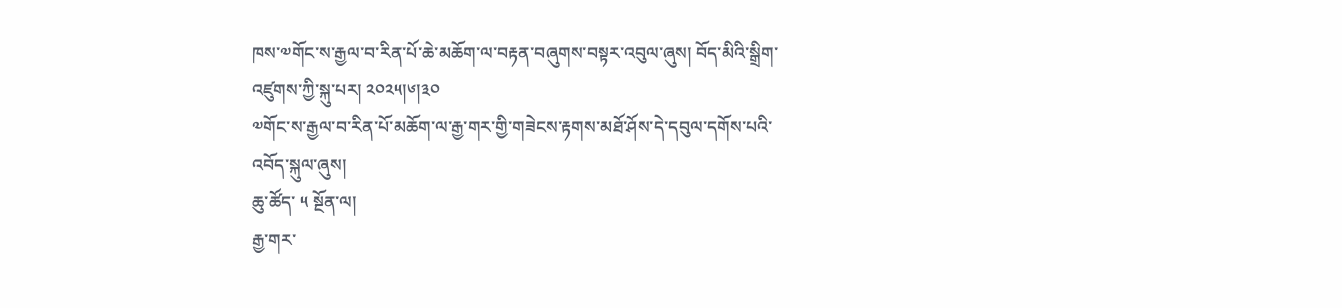ཁས་༧གོང་ས་རྒྱལ་བ་རིན་པོ་ཆེ་མཆོག་ལ་བརྟན་བཞུགས་བསྟར་འབུལ་ཞུས། བོད་མིའི་སྒྲིག་འཛུགས་ཀྱི་སྐུ་པར། ༢༠༢༥།༦།༣༠
༧གོང་ས་རྒྱལ་བ་རིན་པོ་མཆོག་ལ་རྒྱ་གར་གྱི་གཟེངས་རྟགས་མཐོ་ཤོས་དེ་དབུལ་དགོས་པའི་འབོད་སྐུལ་ཞུས།
ཆུ་ཚོད་ ༥ སྔོན་ལ།
རྒྱ་གར་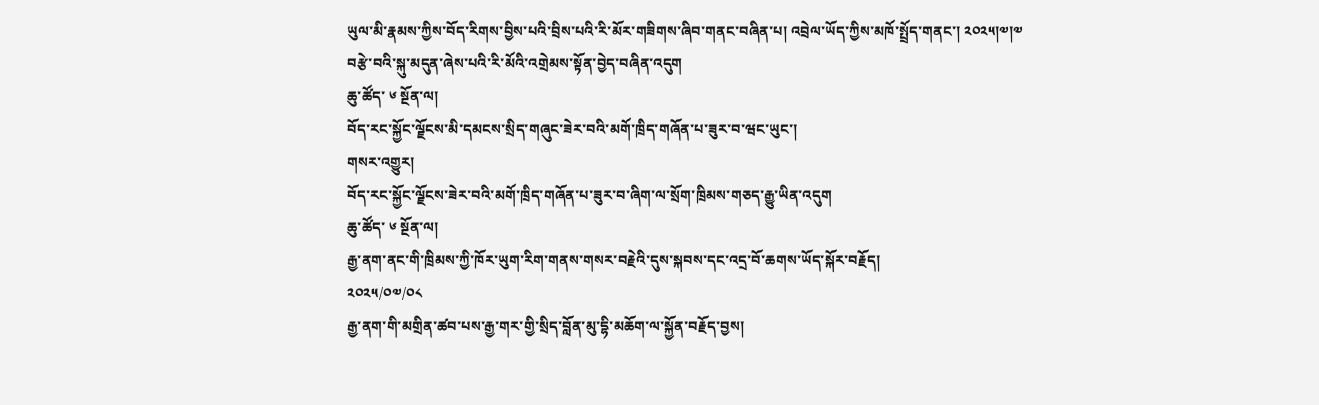ཡུལ་མི་རྣམས་ཀྱིས་བོད་རིགས་བྱིས་པའི་བྲིས་པའི་རི་མོར་གཟིགས་ཞིབ་གནང་བཞིན་པ། འབྲེལ་ཡོད་ཀྱིས་མཁོ་སྤྲོད་གནང་། ༢༠༢༥།༧།༧
བརྩེ་བའི་སྐུ་མདུན་ཞེས་པའི་རི་མོའི་འགྲེམས་སྟོན་བྱེད་བཞིན་འདུག
ཆུ་ཚོད་ ༦ སྔོན་ལ།
བོད་རང་སྐྱོང་ལྗོངས་མི་དམངས་སྲིད་གཞུང་ཟེར་བའི་མགོ་ཁྲིད་གཞོན་པ་ཟུར་བ་ཝང་ཡུང་།
གསར་འགྱུར།
བོད་རང་སྐྱོང་ལྗོངས་ཟེར་བའི་མགོ་ཁྲིད་གཞོན་པ་ཟུར་བ་ཞིག་ལ་སྲོག་ཁྲིམས་གཅད་རྒྱུ་ཡིན་འདུག
ཆུ་ཚོད་ ༦ སྔོན་ལ།
རྒྱ་ནག་ནང་གི་ཁྲིམས་ཀྱི་ཁོར་ཡུག་རིག་གནས་གསར་བརྗེའི་དུས་སྐབས་དང་འདྲ་བོ་ཆགས་ཡོད་སྐོར་བརྗོད།
༢༠༢༥/༠༧/༠༨
རྒྱ་ནག་གི་མགྲིན་ཚབ་པས་རྒྱ་གར་གྱི་སྲིད་བློན་མུ་དྷི་མཆོག་ལ་སྐྱོན་བརྗོད་བྱས།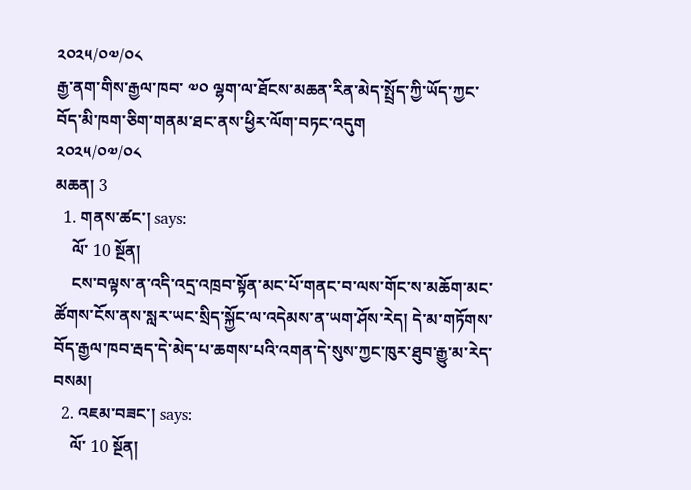༢༠༢༥/༠༧/༠༨
རྒྱ་ནག་གིས་རྒྱལ་ཁབ་ ༧༠ ལྷག་ལ་ཐོངས་མཆན་རིན་མེད་སྤྲོད་ཀྱི་ཡོད་ཀྱང་བོད་མི་ཁག་ཅིག་གནམ་ཐང་ནས་ཕྱིར་ལོག་བཏང་འདུག
༢༠༢༥/༠༧/༠༨
མཆན། 3
  1. གནས་ཚང་། says:
    ལོ་ 10 སྔོན།
    ངས་བལྟས་ན་འདི་འདྲ་འཁྲབ་སྟོན་མང་པོ་གནང་བ་ལས་གོང་ས་མཆོག་མང་ཚོགས་ངོས་ནས་སླར་ཡང་སྲིད་སྐྱོང་ལ་འདེམས་ན་ཡག་ཤོས་རེད། དེ་མ་གཏོགས་བོད་རྒྱལ་ཁབ་རྦད་དེ་མེད་པ་ཆགས་པའི་འགན་དེ་སུས་ཀྱང་ཁུར་ཐུབ་རྒྱུ་མ་རེད་བསམ།
  2. འཇམ་བཟང་། says:
    ལོ་ 10 སྔོན།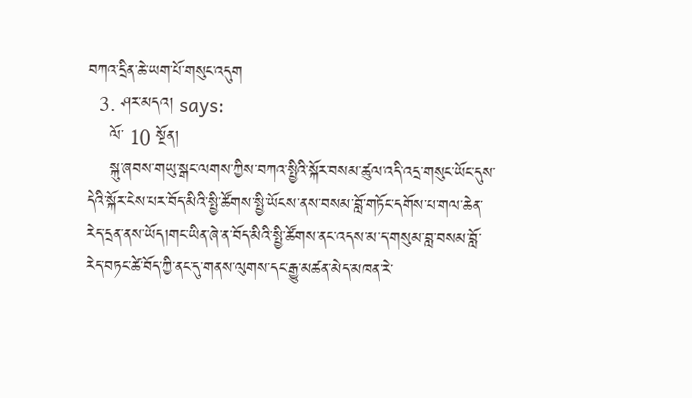བཀའ་དྲིན་ཆེ་ཡག་པོ་གསུང་འདུག
  3. ཤར་མདའ། says:
    ལོ་ 10 སྔོན།
    སྐུ་ཞབས་གཡུ་སྒང་ལགས་ཀྱིས་བཀའ་སྤྱིའི་སྐོར་བསམ་ཚུལ་འདི་འདྲ་གསུང་ཡོང་དུས་དེའི་སྐོར་ངེས་པར་བོད་མིའི་སྤྱི་ཚོགས་སྤྱི་ཡོངས་ནས་བསམ་བློ་གཏོང་དགོས་པ་གལ་ཆེན་རེད་དྲན་ནས་ཡོད།གང་ཡིན་ཞེ་ན་བོད་མིའི་སྤྱི་ཚོགས་ནང་འདས་མ་ད་གསུམ་བླ་བསམ་བློ་རེད་བཏང་ཚེ་བོད་ཀྱི་ནང་དུ་གནས་ལུགས་དང་རྒྱུ་མཚན་མེད་མཁན་རེ་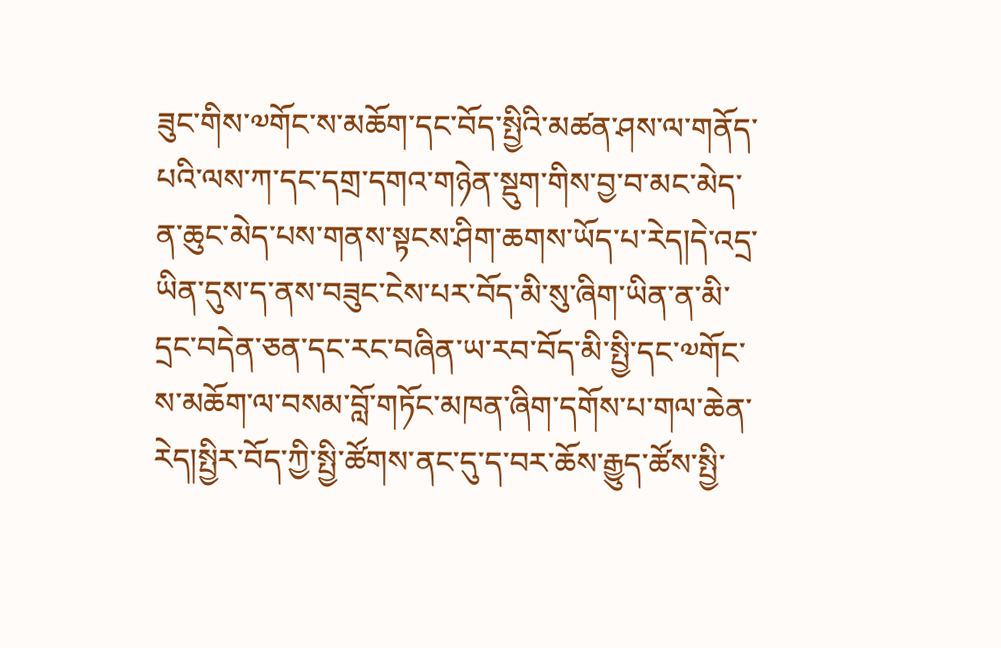ཟུང་གིས་༧གོང་ས་མཆོག་དང་བོད་སྤྱིའི་མཚན་ཤས་ལ་གནོད་པའི་ལས་ཀ་དང་དགྲ་དགའ་གཉེན་སྡུག་གིས་བྱ་བ་མང་མེད་ན་ཆུང་མེད་པས་གནས་སྟངས་ཤིག་ཆགས་ཡོད་པ་རེད།དེ་འདྲ་ཡིན་དུས་ད་ནས་བཟུང་ངེས་པར་བོད་མི་སུ་ཞིག་ཡིན་ན་མི་དྲང་བདེན་ཅན་དང་རང་བཞིན་ཡ་རབ་བོད་མི་སྤྱི་དང་༧གོང་ས་མཆོག་ལ་བསམ་བློ་གཏོང་མཁན་ཞིག་དགོས་པ་གལ་ཆེན་རེད།སྤྱིར་བོད་ཀྱི་སྤྱི་ཚོགས་ནང་དུ་ད་བར་ཆོས་རྒྱུད་ཚོས་སྤྱི་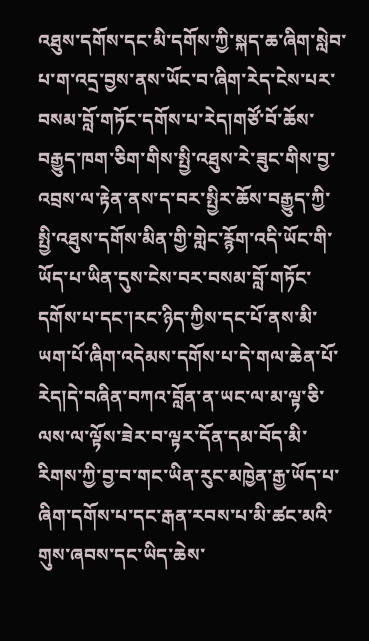འཐུས་དགོས་དང་མི་དགོས་ཀྱི་སྐད་ཆ་ཞིག་སླེབ་པ་ག་འདྲ་བྱས་ནས་ཡོང་བ་ཞིག་རེད་ངེས་པར་བསམ་བློ་གཏོང་དགོས་པ་རེད།གཙོ་བོ་ཆོས་བརྒྱུད་ཁག་ཅིག་གིས་སྤྱི་འཐུས་རེ་ཟུང་གིས་བྱ་འབྲས་ལ་རྟེན་ནས་ད་བར་སྤྱིར་ཆོས་བརྒྱུད་ཀྱི་སྤྱི་འཐུས་དགོས་མིན་གྱི་གླེང་རྙོག་འདི་ཡོང་གི་ཡོད་པ་ཡིན་དུས་ངེས་བར་བསམ་བློ་གཏོང་དགོས་པ་དང་།རང་ཉིད་ཀྱིས་དང་པོ་ནས་མི་ཡག་པོ་ཞིག་འདེམས་དགོས་པ་དེ་གལ་ཆེན་པོ་རེད།དེ་བཞིན་བཀའ་བློན་ན་ཡང་ལ་མ་ལྟ་ཅི་ལས་ལ་ལྟོས་ཟེར་བ་ལྟར་དོན་དམ་བོད་མི་རིགས་ཀྱི་བྱ་བ་གང་ཡིན་རུང་མཁྱེན་རྒྱ་ཡོད་པ་ཞིག་དགོས་པ་དང་རྒན་རབས་པ་མི་ཚང་མའི་གུས་ཞབས་དང་ཡིད་ཆེས་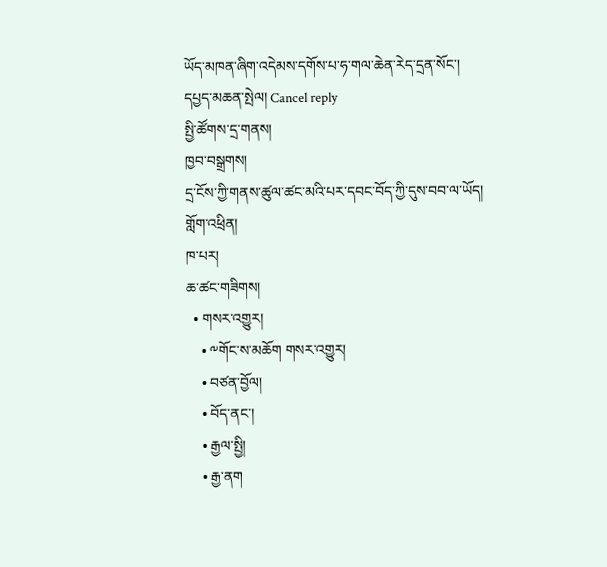ཡོད་མཁན་ཞིག་འདེམས་དགོས་པ་ཧ་གལ་ཆེན་རེད་དྲན་སོང་།
དཔྱད་མཆན་སྤེལ། Cancel reply
སྤྱི་ཚོགས་དྲ་གནས།
ཁྱབ་བསྒྲགས།
དྲ་ངོས་ཀྱི་གནས་ཚུལ་ཚང་མའི་པར་དབང་བོད་ཀྱི་དུས་བབ་ལ་ཡོད།
གློག་འཕྲིན།
ཁ་པར།
ཆ་ཚང་གཟིགས།
  • གསར་འགྱུར།
    • ༸གོང་ས་མཆོག གསར་འགྱུར།
    • བཙན་བྱོལ།
    • བོད་ནང་།
    • རྒྱལ་སྤྱི།
    • རྒྱ་ནག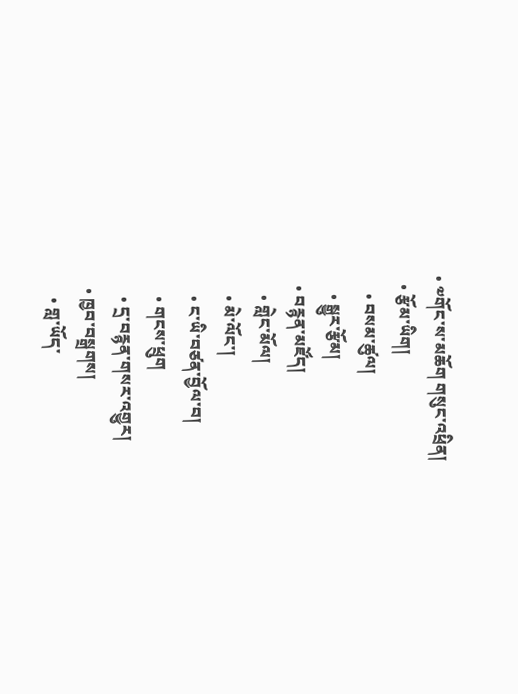• ༧གོང་ས་མཆོག གསུང་འཕྲིན།
  • རྩོམ་ཡིག།
    • བསམ་ཚུལ།
    • སྒྱུར་རྩོམ།
  • བརྙན་མཛོད།
    • གླེང་མོལ།
    • མེ་ལོང་།
    • ང་ཡི་བཙན་བྱོལ་བ།
    • གངས་ཕྲུག
    • དྲ་བརྙན་གསར་འགྱུར།
  • ཁྱབ་བསྒྲགས།
    • གླ་ཡོད་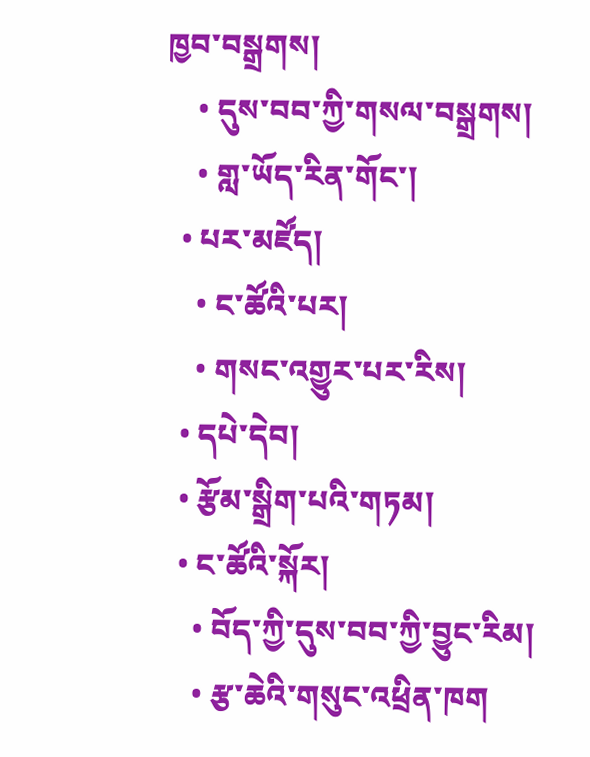ཁྱབ་བསྒྲགས།
    • དུས་བབ་ཀྱི་གསལ་བསྒྲགས།
    • གླ་ཡོད་རིན་གོང་།
  • པར་མཛོད།
    • ང་ཚོའི་པར།
    • གསང་འགྱུར་པར་རིས།
  • དཔེ་དེབ།
  • རྩོམ་སྒྲིག་པའི་གཏམ།
  • ང་ཚོའི་སྐོར།
    • བོད་ཀྱི་དུས་བབ་ཀྱི་བྱུང་རིམ།
    • རྩ་ཆེའི་གསུང་འཕྲིན་ཁག